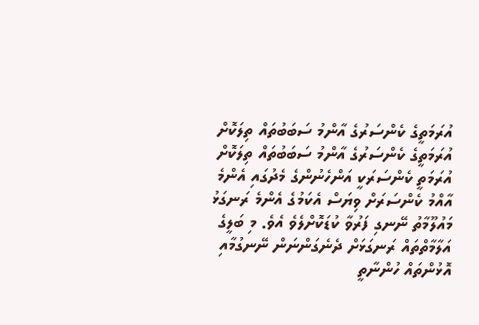އުރަމަތީގެ ކެންސަރުގެ އާންމު ސަބަބުތައް ތިލަކޮށް
އުރަމަތީގެ ކެންސަރުގެ އާންމު ސަބަބުތައް ތިލަކޮށް
އުރަމަތީ ކެންސަރަކީ އަންހެނުންގެ މެދުގައި އެންމެ އާއްމު ކެންސަރަށް ވިޔަސް އެކަމުގެ އެންމެ ރަނގަޅު މައުލޫމާތު ނޭނގި ފަރުވާ ކުޑަކޮށްލެވެ އެވެ. މި ބަލީގެ އަލާމާތްތައް ރަނގަޅަށް ދެނެގަންނަން ނޭނގުމާއި އޮޅުންތައް ހުންނާތީ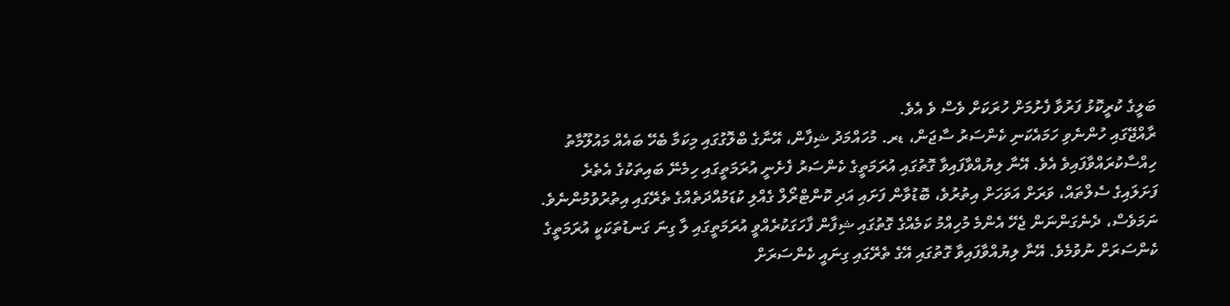ބަލީގެ ކުރީކޮޅު ފަރުވާ ފެށުމަށް ހުރަކަށް ވެސް ވެ އެވެ.
ރާއްޖޭގައި ހުންނެވި ހަމައެކަނި ކެންސަރު ސާޖަން، ޑރ. މުހައްމަދު ޝިފާން، އޭނާގެ ބްލޮގުގައި މިކަމާ ބެހޭ ބައެއް މައުލޫމާތު ހިއްސާކުރައްވާފައިވެ އެވެ. އޭނާ ލިޔުއްވާފައިވާ ގޮތުގައި އުރަމަތީގެ ކެންސަރު ފެށެނީ އުރަމަތީގައި ހިމެނޭ ބައިތަކުގެ އެތެރެ ފަށަލައިގެ ސެލްތައް، ވަރަށް އަވަހަށް އިތުރުވެ، ބޮޑުވާން ފަށައި އަދި ކޮންޓްރޯލް ގެއްލި ކުޑަމުއްދަތެއްގެ ތެރޭގައި އިތުރުވުމުންނެވެ.
ނަމަވެސް، ދެނެގަންނަން ޖެހޭ އެންމެ މުހިއްމު ކަމެއްގެ ގޮތުގައި ޝިފާން ފާހަގަކުރެއްވީ އުރަމަތީގައި ލާ ގިނަ ގަނޑުތަކަކީ އުރަމަތީގެ ކެންސަރަށް ނުވުމެވެ. އޭނާ ލިޔުއްވާފައިވާ ގޮތުގައި އޭގެ ތެރޭގައި ގިނައީ ކެންސަރަށް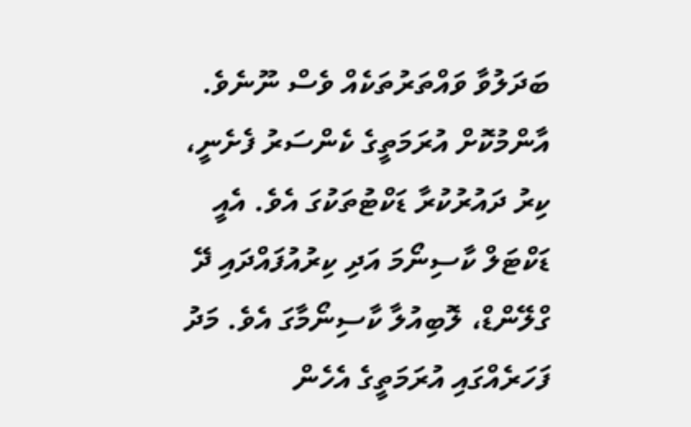ބަދަލުވާ ވައްތަރުތަކެއް ވެސް ނޫނެވެ.
އާންމުކޮށް އުރަމަތީގެ ކެންސަރު ފެށެނީ، ކިރު ދައުރުކުރާ ޑަކްޓުތަކުގަ އެވެ. އެއީ ޑަކްޓަލް ކާސިނޯމަ އަދި ކިރުއުފައްދައި ދޭ ގްލޭންޑް، ލޮބިއުލާ ކާސިނޯމާގަ އެވެ. މަދު ފަހަރެއްގައި އުރަމަތީގެ އެހެން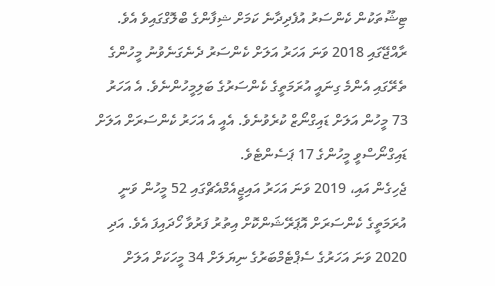ޓިޝޫތަކުން ކެންސަރު އުފެދިދާނެ ކަމަށް ޝިފާންގެ ބްލޮގްގައިވެ އެވެ. ރާއްޖޭގައި 2018 ވަނަ އަހަރު އަލަށް ކެންސަރު ދެނެގަނެވުނު މީހުންގެ ތެރޭގައި އެންމެ ގިނައީ އުރަމަތީގެ ކެންސަރުގެ ބަލިމީހުންނެވެ. އެ އަހަރު 73 މީހުން އަލަށް ޑައިގްނޯޒް ކުރެވުނެވެ. އެއީ އެ އަހަރު ކެންސަރަށް އަލަށް ޑައިގްނޯސްވީ މީހުންގެ 17 ޕަސެންޓެވެ.
ޖެހިގެން އައި، 2019 ވަނަ އަހަރު އައިޖީއެމްއެޗްގައި 52 މީހުން ވަނީ އުރަމަތީގެ ކެންސަރަށް އޮޕަރޭޝަންކޮށް އިތުރު ފަރުވާ ހޯދައިފަ އެވެ. އަދި 2020 ވަނަ އަހަރުގެ ސެޕްޓެމްބަރުގެ ނިޔަލަށް 34 މީހަކަށް އަލަށް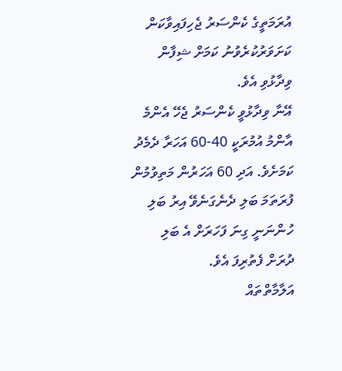އުރަމަތީގެ ކެންސަރު ޖެހިފައިވާކަން ކަށަވަރުކުރެވުނު ކަމަށް ޝިފާން ވިދާޅުވި އެވެ.
އޭނާ ވިދާޅުވީ ކެންސަރު ޖެހޭ އެންމެ އާންމު އުމުރަކީ 40-60 އަހަރާ ދެމެދު ކަމަށެވެ. އަދި 60 އަހަރުން މަތިވުމުން ފުރަތަމަ ބަލި ދެނެގަނެވޭ އިރު ބަލި ހުންނަނީ ގިނަ ފަހަރަށް އެ ބަލި ދުރަށް ފެތުރިފަ އެވެ.
އަލާމާތްތައް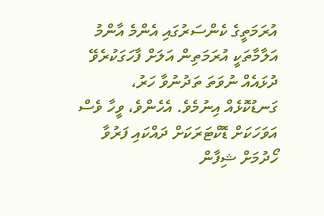އުރަމަތީގެ ކެންސަރުގައި އެންމެ އާންމު އަލާމާތަކީ އުރަމަތިން އަލަށް ފާހަގަކުރެވޭ ދުޅައެއް ނުވަތަ ތަދުނުވާ ހަރު، ގަނޑުކޮޅެއް އިނުމެވެ. އެހެންވެ، ވީހާ ވެސް އަވަހަކަށް ޑޮކްޓަރަކަށް ދައްކައި ފަރުވާ ހޯދުމަށް ޝިފާން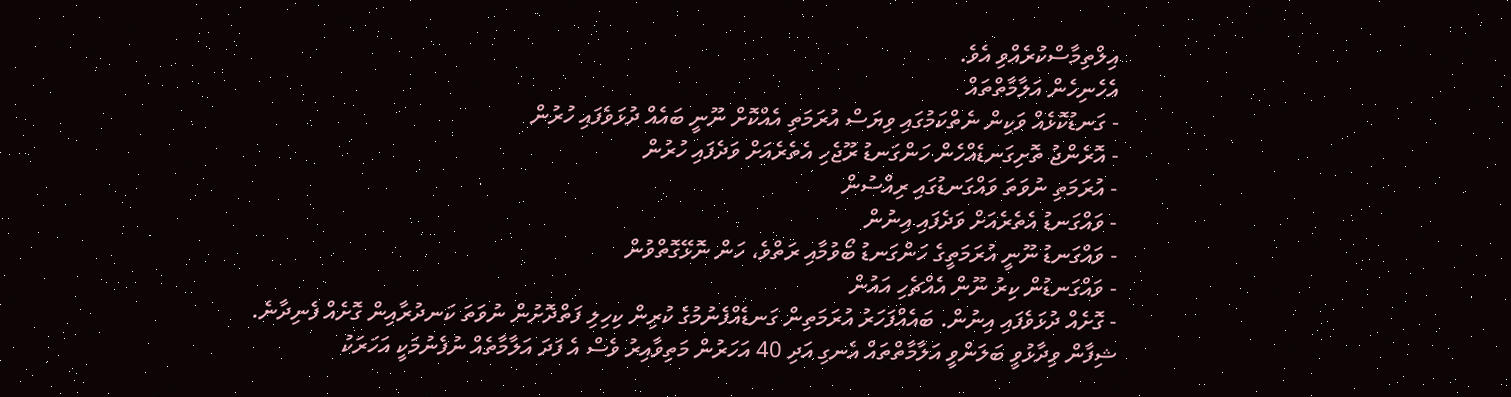އިލްތިމާސްކުރެއްވި އެވެ.
އެހެނިހެން އަލާމާތްތައް
- ގަނޑުކޮޅެއް ވަކިން ނެތްކަމުގައި ވިޔަސް އުރަމަތި އެއްކޮށް ނޫނީ ބައެއް ދުޅަވެފައި ހުރުން
- އޮރެންޖު ތޮށިގަނޑެއްހެން ހަންގަނޑު ރޫޖެހި އެތެރެއަށް ވަދެފައި ހުރުން
- އުރަމަތި ނުވަތަ ވައްގަނޑުގައި ރިއްސުން
- ވައްގަނޑު އެތެރެއަށް ވަދެފައި އިނުން
- ވައްގަނޑު ނޫނީ އުރަމަތީގެ ހަންގަނޑު ބޯވުމާއި ރަތްވެ، ހަން ނޮޅޭގޮތްވުން
- ވައްގަނޑުން ކިރު ނޫން އެއްޗެހި އައުން
- ގޮށެއް ދުޅަވެފައި އިނުން. ބައެއްފަހަރު އުރަމަތިން ގަނޑެއްފެނުމުގެ ކުރިން ކިހިލި ފަތްދޮށުން ނުވަތަ ކަނދުރާއިން ގޮށެއް ފެނިދާނެ.
ޝިފާން ވިދާޅުވީ ބަލަންވީ އަލާމާތްތައް އެނގި އަދި 40 އަހަރުން މަތިވާއިރު ވެސް އެ ފަދަ އަލާމާތެއް ނުފެނުމަކީ އަހަރަކު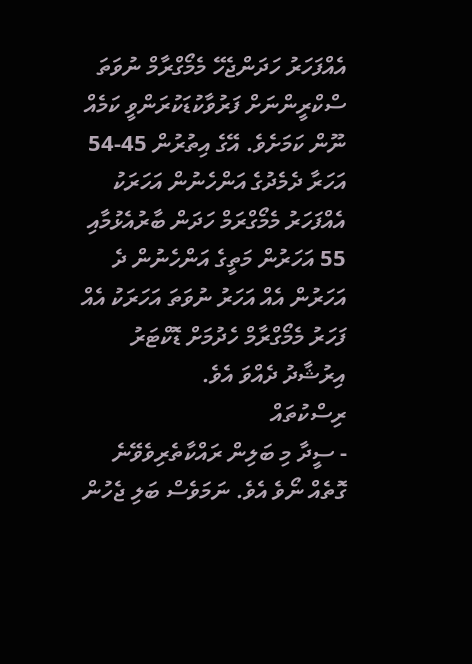އެއްފަހަރު ހަދަންޖެހޭ މެމޯގްރާމް ނުވަތަ ސްކްރީންނަށް ފަރުވާކުޑަކުރަންވީ ކަމެއް ނޫން ކަމަށެވެ. އޭގެ އިތުރުން 45-54 އަހަރާ ދެމެދުގެ އަންހެނުން އަހަރަކު އެއްފަހަރު މެމޯގްރަމް ހަދަން ބާރުއެޅުމާއި 55 އަހަރުން މަތީގެ އަންހެނުން ދެ އަހަރުން އެއް އަހަރު ނުވަތަ އަހަރަކު އެއް ފަހަރު މެމޯގްރާމް ހެދުމަށް ޑޮކްޓަރު އިރުޝާދު ދެއްވަ އެވެ.
ރިސްކުތައް
- ސީދާ މި ބަލިން ރައްކާތެރިވެވޭނެ ގޮތެއް ނޯވެ އެވެ. ނަމަވެސް ބަލި ޖެހުން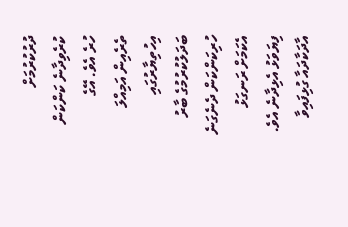ދުރުކުރުމަށް ކުރެވިދާނެ ކަންކަން ހުރެ އެވެ. އޭގެ ތެރެއިން އަމިއްލަ އިހުތިޔާރުގައި ބަދަލުކުރުމުގެ ބާރު ހުރިކަންކަން ދެނެގަނެ އެކަމަށް ރަނގަޅު ފިޔަވަޅު އެޅިދާނެ އެވެ.
އާދަކާދައާ ގުޅިފައިވާ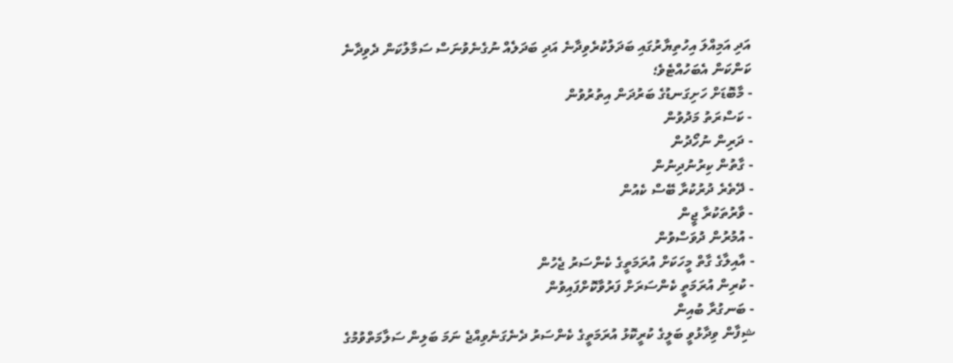އަދި އަމިއްލަ އިހުތިޔާރުގައި ބަދަލުކުރެވިދާނެ އަދި ބަދަލެއް ނުގެނެވުނަސް ސަމާލުކަން ދެވިދާނެ ކަންކަން އެބަހުއްޓެވެ؛
- މާބޮޑަށް ހަށިގަނޑުގެ ބަރުދަން އިތުރުވުން
- ކަސްރަތު މަދުވުން
- ދަރިން ނުހޯދުން
- ގާތުން ކިރުނުދިނުން
- ދޭތެރެ ދުރުކުރާ ބޭސް ކެއުން
- ވާރުތަކުރާ ޖީން
- އުމުރުން ދުވަސްވުން
- އާއިލާގެ ގާތް މީހަކަށް އުރަމަތީގެ ކެންސަރު ޖެހުން
- ކުރިން އުރަމަތީ ކެންސަރަށް ފަރުވާކޮށްފައިވުން
- ބަނގުރާ ބުއިން
ޝިފާން ވިދާޅުވީ ބަލީގެ ކުރީކޮޅު އުރަމަތީގެ ކެންސަރު ދެނެގަނެވިއްޖެ ނަމަ ބަލިން ސަލާމަތްވުމުގެ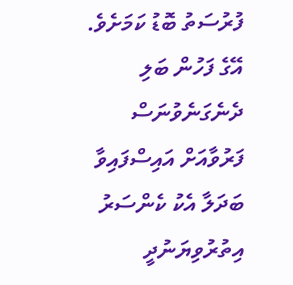ފުރުސަތު ބޮޑު ކަމަށެވެ. އޭގެ ފަހުން ބަލި ދެނެގަނެވުނަސް ފަރުވާއަށް އައިސްފައިވާ ބަދަލާ އެކު ކެންސަރު އިތުރުވިޔަނުދީ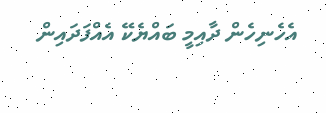އެހެނިހެން ދާއިމީ ބައްޔެކޭ އެއްފަދައިން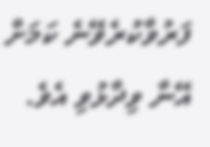ފަރުވާކުރެވޭނެ ކަމަށް އޭނާ ވިދާޅުވި އެވެ.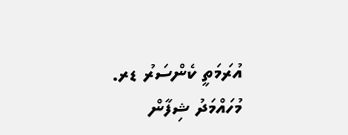އުރަމަތީ ކެންސަރު ޑރ. މުހައްމަދު ޝިފާން